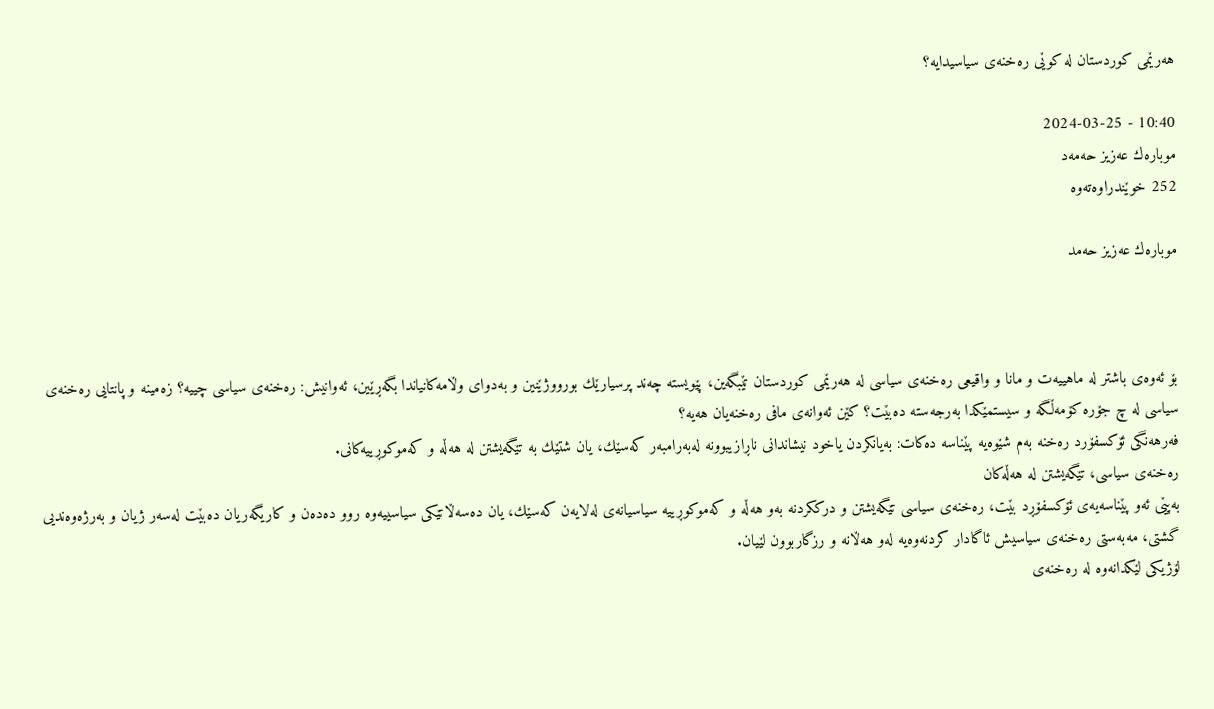هه‌رێمی كوردستان له‌ كوێی ره‌خنه‌ی سیاسیدایه‌؟

10:40 - 2024-03-25
موباره‌ك عه‌زیز حه‌مەد
252 خوێندراوەتەوە

موباره‌ك عه‌زیز حه‌مد



بۆ ئه‌وه‌ی باشتر له‌ ماهییه‌ت و مانا و واقیعی ره‌خنه‌ی سیاسی له‌ هه‌رێمی كوردستان تێبگه‌ین، پێویسته‌ چه‌ند پرسیارێك بورووژێنین و به‌دوای وڵامه‌كانیاندا بگه‌ڕێین، ئه‌وانیش: ره‌خنه‌ی سیاسی چییه‌؟ زه‌مینه‌ و پانتایی ره‌خنه‌ی سیاسی له‌ چ جۆره‌ كۆمه‌ڵگه‌ و سیستمێكدا به‌رجه‌سته‌ ده‌بێت؟ كێن ئه‌وانه‌ی مافی ره‌خنه‌یان هه‌یه‌؟
فه‌رهه‌نگی ئۆكسفۆرد ره‌خنه‌ به‌م شێوه‌یه‌ پێناسه‌ ده‌كات: به‌یانكردن یاخود نیشاندانی ناڕازیبوونه‌ له‌بەرا‌مبه‌ر كه‌سێك، یان شتێك به‌ تێگه‌یشتن له‌ هه‌ڵه‌ و كه‌موكوڕییه‌كانی.
ره‌خنه‌ی سیاسی، تێگه‌یشتن له‌ هه‌ڵه‌كان
به‌پێی ئه‌و پێناسه‌یه‌ی ئۆكسفۆڕد بێت، ره‌خنه‌ی سیاسی تێگه‌یشتن و درككردنه‌ به‌و هه‌ڵه‌ و كه‌موكوڕییه‌ سیاسیانه‌ی له‌لایه‌ن كه‌سێك، یان ده‌سه‌ڵاتێكی سیاسییه‌وه‌ روو ده‌ده‌ن و كاریگه‌ریان ده‌بێت له‌سه‌ر ژیان و به‌رژه‌وه‌ندیی گشتی، مه‌به‌ستی ره‌خنه‌ی سیاسیش ئاگادار كردنه‌وه‌یه‌ له‌و هه‌ڵانه‌ و رزگاربوون لێیان.
لۆژیكی لێكدانه‌وه‌ له‌ ره‌خنه‌ی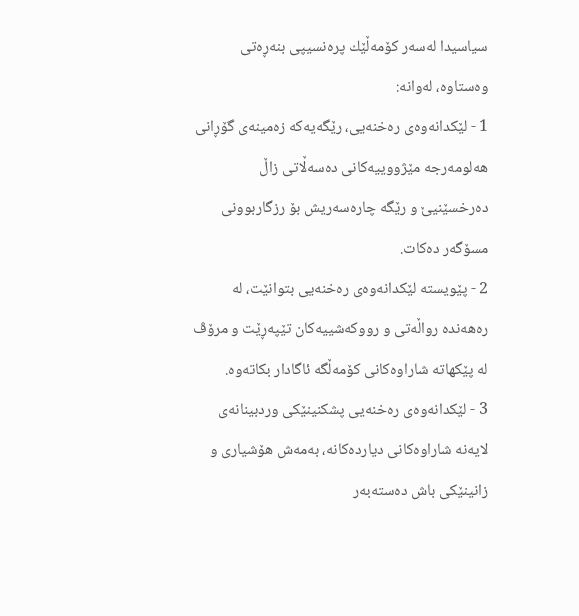سیاسیدا له‌سه‌ر كۆمه‌ڵێك پره‌نسیپی بنه‌ڕه‌تی وه‌ستاوه‌، له‌وانه‌:
1 - لێكدانه‌وه‌ی ره‌خنه‌یی، رێگه‌یه‌كه‌ زه‌مینه‌ی گۆڕانی هه‌لومه‌رجه‌ مێژووییه‌كانی ده‌سه‌ڵاتی زاڵ ده‌ر‌خسێنیێ و رێگه‌ چاره‌سه‌ریش بۆ رزگاربوونی مسۆگه‌ر ده‌كات.
2 - پێویسته‌ لێكدانه‌وه‌ی ره‌خنه‌یی بتوانێت، له‌ ره‌هه‌نده‌ رواڵه‌تی و رووكه‌شییه‌كان تێپه‌ڕێت و مرۆڤ له‌ پێكهاته‌ شاراوه‌كانی كۆمه‌ڵگه‌ ئاگادار بكاته‌وه‌.
3 - لێكدانه‌وه‌ی ره‌خنه‌یی پشكنینێكی وردبینانه‌ی لایه‌نه‌ شاراوه‌كانی دیارده‌كانه‌، به‌مه‌ش هۆشیاری و زانینێكی باش ده‌سته‌به‌ر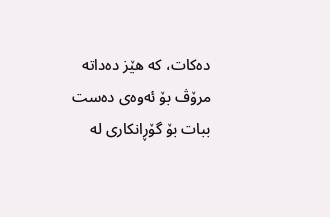ده‌كات، كه‌ هێز ده‌داته‌ مرۆڤ بۆ ئه‌وه‌ی ده‌ست ببات بۆ گۆڕانكاری له‌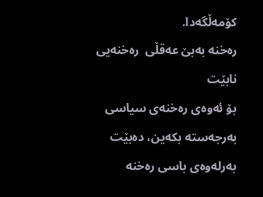كۆمه‌ڵگه‌دا.
ره‌خنه‌ به‌بێ عه‌قڵی  ره‌خنه‌یی نابێت
بۆ ئه‌وه‌ی ره‌خنه‌ی سیاسی به‌رجه‌سته‌ بكه‌ین، ده‌بێت به‌رله‌وه‌ی باسی ره‌خنه‌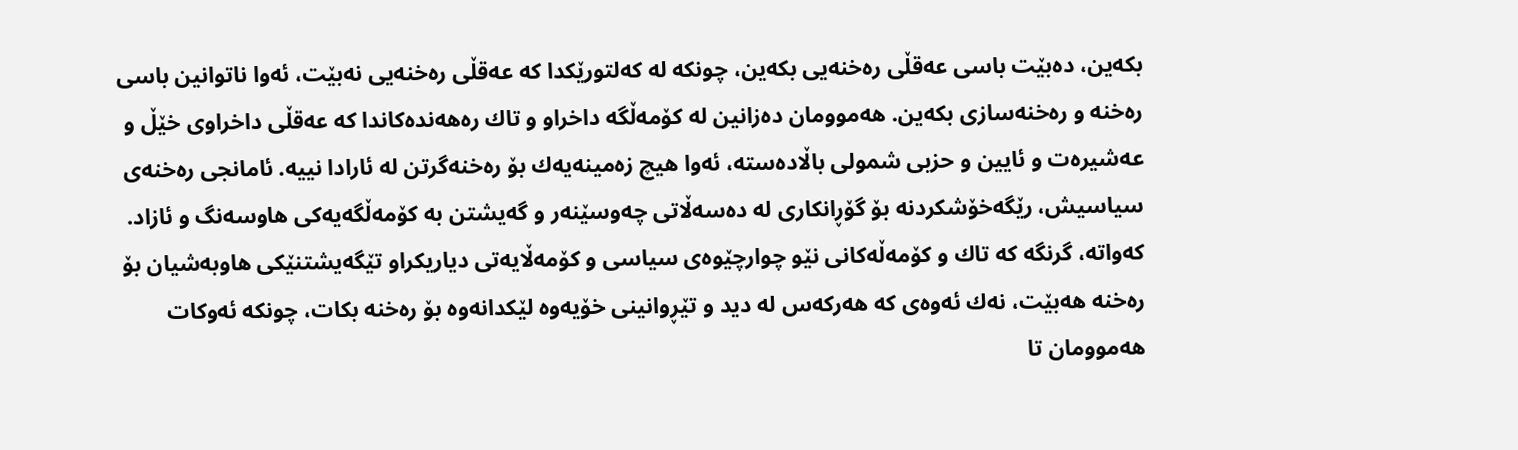بكه‌ین، ده‌بێت باسی عه‌قڵی ره‌خنه‌یی بكه‌ین، چونكه‌ له‌ كه‌لتورێكدا كه‌ عه‌قڵی ره‌خنه‌یی نه‌بێت، ئه‌وا ناتوانین باسی ره‌خنه‌ و ره‌خنه‌سازی بكه‌ین. هه‌موومان ده‌زانین له‌ كۆمه‌ڵگه‌ داخراو و تاك ره‌هه‌نده‌كاندا كه‌ عه‌قڵی داخراوی خێڵ و عه‌شیره‌ت و ئایین و حزبی شمولی باڵاده‌سته‌، ئه‌وا هیچ زه‌مینه‌یه‌ك بۆ ره‌خنه‌گرتن له‌ ئارادا نییه‌. ئامانجی ره‌خنه‌ی سیاسیش، رێگه‌خۆشكردنه‌ بۆ گۆڕانكاری له‌ ده‌سه‌ڵاتی چه‌وسێنه‌ر و گه‌یشتن به‌ كۆمه‌ڵگه‌یه‌كی هاوسه‌نگ و ئازاد.
كه‌واته‌، گرنگه‌ كه‌ تاك و كۆمه‌ڵه‌كانی نێو چوارچێوه‌ی سیاسی و كۆمه‌ڵایه‌تی دیاریكراو تێگه‌یشتنێكی هاوبه‌شیان بۆ ره‌خنه‌ هه‌بێت، نه‌ك ئه‌وه‌ی كه‌ هه‌ركه‌س له‌ دید و تێڕوانینی خۆیه‌وه‌ لێكدانه‌وه‌ بۆ ره‌خنه‌ بكات، چونكه‌ ئه‌وكات هه‌موومان تا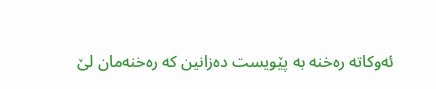ئه‌وكاته‌ ره‌خنه‌ به‌ پێویست ده‌زانین كه‌ ره‌خنه‌مان لێ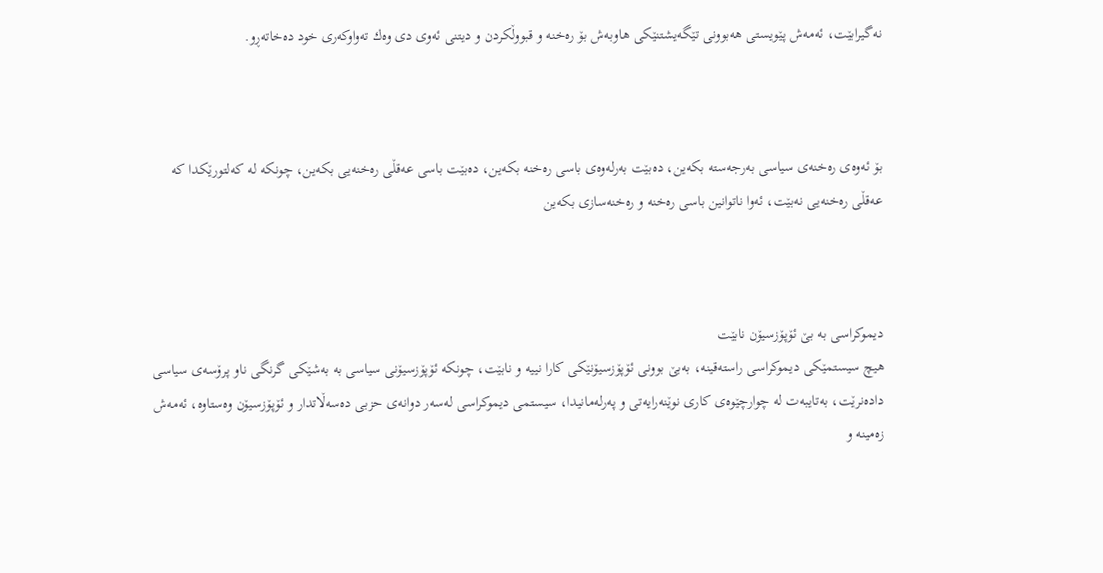نه‌گیرابێت، ئه‌مه‌ش پێویستی هه‌بوونی تێگه‌یشتنێكی هاوبه‌ش بۆ ره‌خنه‌ و قبووڵكردن و دیتنی ئه‌وی دی وه‌ك ته‌واوكه‌ری خود ده‌خاته‌ڕو.



بۆ ئه‌وه‌ی ره‌خنه‌ی سیاسی به‌رجه‌سته‌ بكه‌ین، ده‌بێت به‌رله‌وه‌ی باسی ره‌خنه‌ بكه‌ین، ده‌بێت باسی عه‌قڵی ره‌خنه‌یی بكه‌ین، چونكه‌ له‌ كه‌لتورێكدا كه‌ عه‌قڵی ره‌خنه‌یی نه‌بێت، ئه‌وا ناتوانین باسی ره‌خنه‌ و ره‌خنه‌سازی بكه‌ین



دیموكراسی به‌ بێ ئۆپۆزسیۆن نابێت
هیچ سیستمێكی دیموكراسی راسته‌قینه‌، به‌بێ بوونی ئۆپۆزسیۆنێكی كارا نییه‌ و نابێت، چونكه‌ ئۆپۆزسیۆنی سیاسی به‌ به‌شێكی گرنگی ناو پرۆسه‌ی سیاسی داده‌نرێت، به‌تایبه‌ت له‌ چوارچێوه‌ی كاری نوێنه‌رایه‌تی و په‌رله‌مانیدا، سیستمی دیموكراسی له‌سه‌ر دوانه‌ی حزبی ده‌سه‌ڵاتدار و ئۆپۆزسیۆن وه‌ستاوه‌، ئه‌مه‌ش زه‌مینه‌ و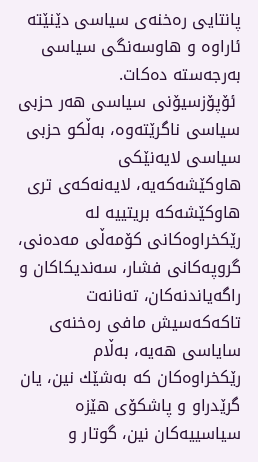پانتایی ره‌خنه‌ی سیاسی دێنێته‌ ئاراوه‌ و هاوسه‌نگی سیاسی به‌رجه‌سته‌ ده‌كات.
 ئۆپۆزسیۆنی سیاسی هه‌ر حزبی سیاسی ناگرێته‌وه‌، به‌ڵكو حزبی سیاسی لایه‌نێكی هاوكێشه‌كه‌یه‌، لایه‌نه‌كه‌ی تری هاوكێشه‌كه‌ بریتییه‌ له‌ رێكخراوه‌كانی كۆمه‌ڵی مه‌ده‌نی، گروپه‌كانی فشار، سه‌ندیكاكان و راگه‌یاندنه‌كان، ته‌نانه‌ت تاكه‌كه‌سیش مافی ره‌خنه‌ی سایاسی هه‌یه‌، به‌ڵام رێكخراوه‌كان كه‌ به‌شێك نین، یان گرێدراو و پاشكۆی هێزه‌ سیاسییه‌كان نین، گوتار و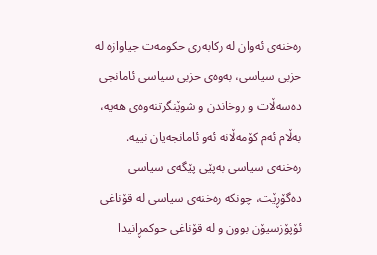ره‌خنه‌ی ئه‌وان له‌ ركابه‌ری حكومه‌ت جیاوازه‌ له‌ حزبی سیاسی، به‌وه‌ی حزبی سیاسی ئامانجی ده‌سه‌ڵات و روخاندن و شوێنگرتنه‌وه‌ی هه‌یه‌، به‌ڵام ئه‌م كۆمه‌ڵانه‌ ئه‌و ئامانجه‌یان نییه‌.
ره‌خنه‌ی سیاسی به‌پێی پێگه‌ی سیاسی ده‌گۆڕێت، چونكه‌ ره‌خنه‌ی سیاسی له‌ قۆناغی ئۆپۆزسیۆن بوون و له‌ قۆناغی حوكمڕانیدا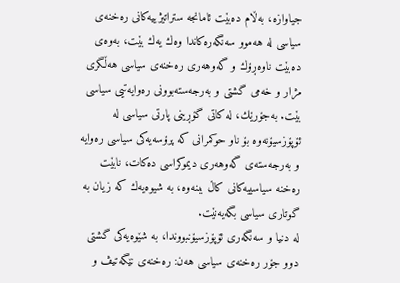جیاوازه‌، به‌ڵام ده‌بێت ئامانجه‌ ستراتیژییه‌كانی ره‌خنه‌ی سیاسی له‌ هه‌موو سه‌نگه‌ره‌كاندا وه‌ك یه‌ك بێت، به‌وه‌ی ده‌بێت ناوه‌ڕۆك و گه‌وهه‌ری ره‌خنه‌ی سیاسی هه‌ڵگری مژار و خه‌می گشتی و به‌رجه‌سته‌بوونی ره‌وایه‌تیی سیاسی بێت. به‌جۆرێك، له‌ كاتی گۆڕینی پارتی سیاسی له‌ ئۆپۆزسیۆنه‌وه‌ بۆ ناو حوكمرانی كه‌ پرۆسه‌یه‌كی سیاسی ره‌وایه‌ و به‌رجه‌سته‌ی گه‌وهه‌ری دیموكراسی ده‌كات، نابێت ره‌خنه‌ سیاسییه‌كانی كاڵ ببنه‌وه‌، به‌ شیوه‌یه‌ك كه‌ زیان به‌ گوتاری سیاسی بگه‌یه‌نێت.
له‌ دنیا و سه‌نگه‌ری ئۆپۆزسیۆنبووندا، به‌ شێوه‌یه‌كی گشتی دوو جۆر ره‌خنه‌ی سیاسی هه‌ن: ره‌خنه‌ی نێگه‌تیڤ و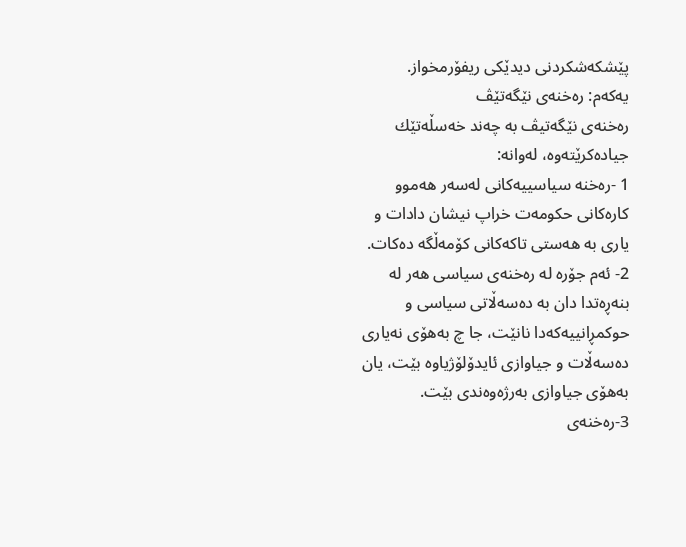پێشكه‌شكردنی دیدێكی ریفۆرمخواز.
یه‌كه‌م: ره‌خنه‌ی نێگه‌تێڤ
ره‌خنه‌ی نێگه‌تیڤ به‌ چه‌ند خه‌سڵه‌تێك جیاده‌كرێته‌وه‌، له‌وانه‌:
1 -ره‌خنه‌ سیاسییه‌كانی له‌سه‌ر هه‌موو كاره‌كانی حكومه‌ت خراپ نیشان دادات و یاری به‌ هه‌ستی تاكه‌كانی كۆمه‌ڵگه‌ ده‌كات.
2- ئه‌م جۆره‌ له‌ ره‌خنه‌ی سیاسی هه‌ر له‌ بنه‌ڕه‌تدا دان به‌ ده‌سه‌ڵاتی سیاسی و حوكمڕانییه‌كه‌دا نانێت، جا چ به‌هۆی نه‌یاری ده‌سه‌ڵات و جیاوازی ئایدۆلۆژیاوە بێت، یان به‌هۆی جیاوازی به‌رژه‌وه‌ندی بێت.
3-ره‌خنه‌ی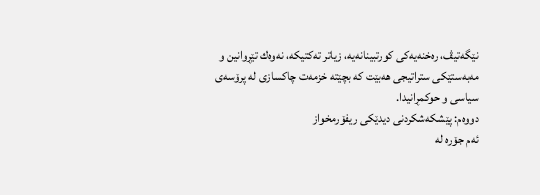نێگه‌تیڤ، ره‌خنه‌یه‌كی كورتبینانه‌یه‌، زیاتر ته‌كتیكه‌، نه‌وه‌ك تێڕوانین و مه‌به‌ستێكی ستراتیجی هه‌بێت كه‌ بچێته‌ خزمه‌ت چاكسازی له‌ پرۆسه‌ی سیاسی و حوكمڕانیدا.
دووه‌م: پێشكه‌شكردنی دیدێكی ریفۆرمخواز
ئه‌م جۆره‌ له‌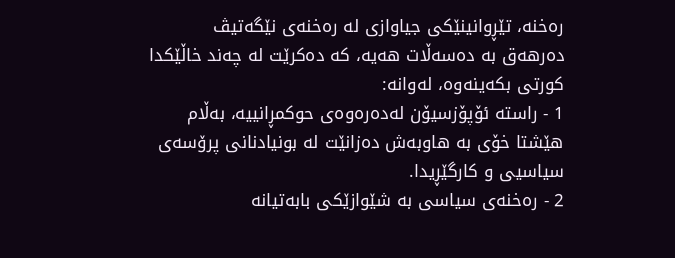ره‌خنه‌، تێڕوانینێكی جیاوازی له‌ ره‌خنه‌ی نێگه‌تیڤ ده‌رهه‌ق به‌ ده‌سه‌ڵات هه‌یه‌، كه‌ ده‌كرێت له‌ چه‌ند خاڵێكدا كورتی بكه‌ینه‌وه‌، له‌وانه‌:
1 - راسته‌ ئۆپۆزسیۆن له‌ده‌ره‌وه‌ی حوكمڕانییه‌، به‌ڵام هێشتا خۆی به‌ هاوبه‌ش ده‌زانێت له‌ بونیادنانی پرۆسه‌ی سیاسیی و كارگێڕیدا.
2 - ره‌خنه‌ی سیاسی به‌ شێوازێكی بابه‌تیانه‌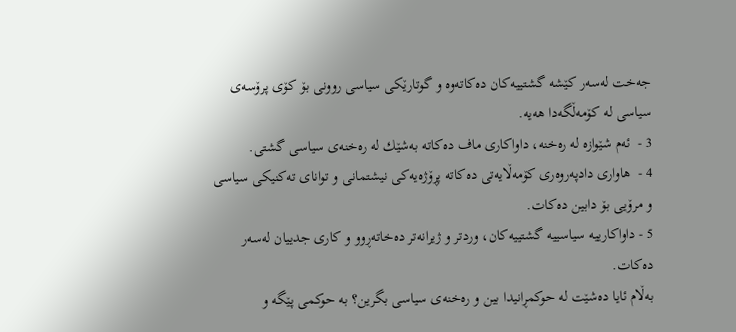جه‌خت له‌سه‌ر كێشه‌ گشتییه‌كان ده‌كاته‌وه‌ و گوتارێكی سیاسی روونی بۆ كۆی پرۆسه‌ی سیاسی له‌ كۆمه‌ڵگه‌دا هه‌یه‌.
3 -  ئه‌م شێوازه‌ له‌ ره‌خنه‌، داواكاری ماف ده‌كاته‌ به‌شێك له‌ ره‌خنه‌ی سیاسی گشتی.
4 -  هاواری دادپه‌روه‌ری كۆمه‌ڵایه‌تی ده‌كاته‌ پڕۆژه‌یه‌كی نیشتمانی و توانای ته‌كنیكی سیاسی و مرۆیی بۆ دابین ده‌كات.
5 - داواكارییه‌ سیاسییه‌ گشتییه‌كان، وردتر و ژیرانه‌تر ده‌خاته‌ڕوو و كاری جدییان له‌سه‌ر ده‌كات.
به‌ڵام ئایا ده‌شێت له‌ حوكمڕانیدا بین و ره‌خنه‌ی سیاسی بگرین؟ به‌ حوكمی پێگه‌ و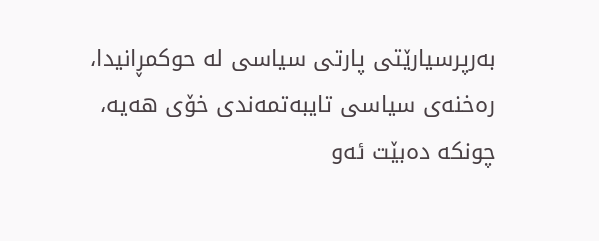به‌رپرسیارێتی پارتی سیاسی له‌ حوكمڕانیدا، ره‌خنه‌ی سیاسی تایبه‌تمه‌ندی خۆی هه‌یه‌، چونكه‌ ده‌بێت ئه‌و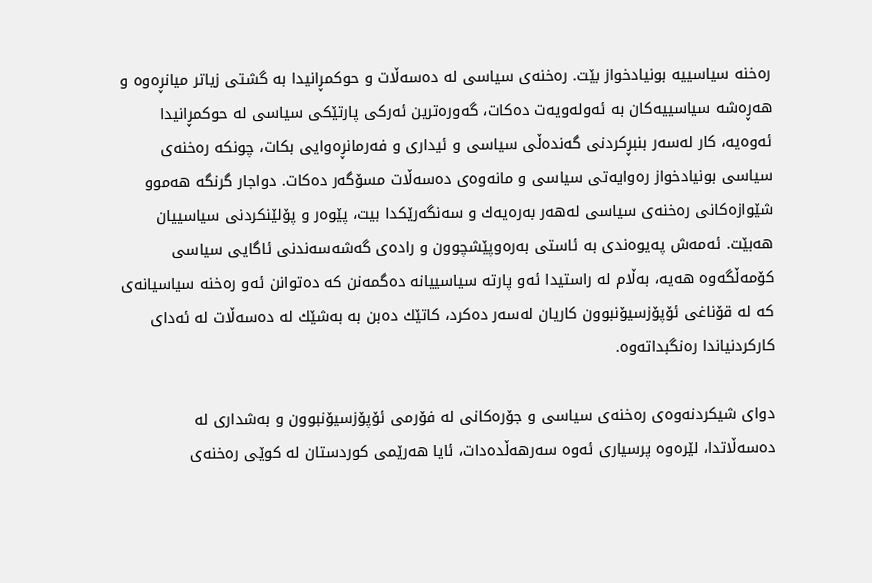ره‌خنه‌ سیاسییه‌ بونیادخواز بێت. ره‌خنه‌ی سیاسی له‌ ده‌سه‌ڵات و حوكمڕانیدا به‌ گشتی زیاتر میانڕه‌وه‌ و هه‌ڕه‌شه‌ سیاسییه‌كان به‌ ئه‌وله‌ویه‌ت ده‌كات، گه‌وره‌ترین ئه‌ركی پارتێكی سیاسی له‌ حوكمڕانیدا ئه‌وه‌یه‌، كار له‌سه‌ر بنبڕكردنی گه‌نده‌ڵی سیاسی و ئیداری و فه‌رمانڕه‌وایی بكات، چونكه‌ ره‌خنه‌ی سیاسی بونیادخواز ره‌وایه‌تی سیاسی و مانه‌وه‌ی ده‌سه‌ڵات مسۆگه‌ر ده‌كات. دواجار گرنگه‌ هه‌موو شێوازه‌كانی ره‌خنه‌ی سیاسی له‌هه‌ر به‌ره‌یه‌ك و سه‌نگه‌رێكدا بیت، پێوه‌ر و پۆلێنكردنی سیاسییان هه‌بێت. ئه‌مه‌ش په‌یوه‌ندی به‌ ئاستی به‌ره‌وپێشچوون و راده‌ی گه‌شه‌سه‌ندنی ئاگایی سیاسی كۆمه‌ڵگه‌وه‌ هه‌یه‌، به‌ڵام له‌ راستیدا ئه‌و پارته‌ سیاسییانه ‌ده‌گمه‌نن كه‌ ده‌توانن ئه‌و ره‌خنه‌ سیاسیانه‌ی كه‌ له‌ قۆناغی ئۆپۆزسیۆنبوون كاریان له‌سه‌ر ده‌كرد، كاتێك ده‌بن به‌ به‌شێك له‌ ده‌سه‌ڵات له‌ ئه‌دای كاركردنیاندا ره‌نگبداته‌وه‌.

دوای شیكردنه‌وه‌ی ره‌خنه‌ی سیاسی و جۆره‌كانی له‌ فۆرمی ئۆپۆزسیۆنبوون و به‌شداری له‌ ده‌سه‌ڵاتدا، لێره‌وه‌ پرسیاری ئه‌وه‌ سه‌رهه‌ڵده‌دات، ئایا هه‌رێمی كوردستان له‌ كوێی ره‌خنه‌ی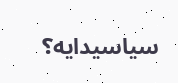سیاسیدایه‌؟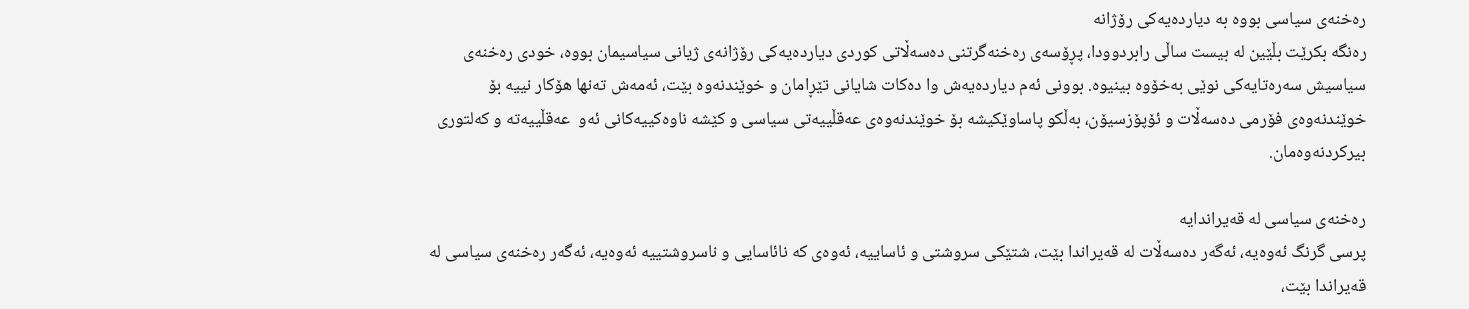ره‌خنه‌ی سیاسی بووه‌ به‌ دیارده‌یه‌كی رۆژانه‌
ره‌نگه‌ بكرێت بڵێین له‌ بیست ساڵی رابردوودا، پڕۆسه‌ی ره‌خنه‌گرتنی ده‌سه‌ڵاتی كوردی دیارده‌یه‌كی رۆژانه‌ی ژیانی سیاسیمان بووه‌، خودی ره‌خنه‌ی سیاسیش سه‌ره‌تایه‌كی نوێی به‌خۆوه‌ بینیوه‌. بوونی ئه‌م دیارده‌یه‌ش وا ده‌كات شایا‌نی تێڕامان و خوێندنه‌وه‌ بێت، ئه‌مه‌ش ته‌نها هۆكار نییه‌ بۆ خوێندنه‌وه‌ی فۆرمی ده‌سه‌ڵات و ئۆپۆزسیۆن، به‌ڵكو پاساوێكیشه‌ بۆ خوێندنه‌وه‌ی عه‌قڵییه‌تی سیاسی و كێشه‌ ناوه‌كییه‌كانی ئه‌و ‌ عەقڵییه‌ته‌ و كه‌لتوری بیركردنه‌وه‌مان.

ره‌خنه‌ی سیاسی له‌ قه‌یراندایه‌
پرسی گرنگ ئه‌وه‌یه‌، ئه‌گه‌ر ده‌سه‌ڵات له‌ قه‌یراندا بێت، شتێكی سروشتی و ئاساییه‌، ئه‌وه‌ی كه‌ نائاسایی و ناسروشتییه‌ ئه‌وه‌یه‌، ئه‌گه‌ر ره‌خنه‌ی سیاسی له‌ قه‌یراندا بێت،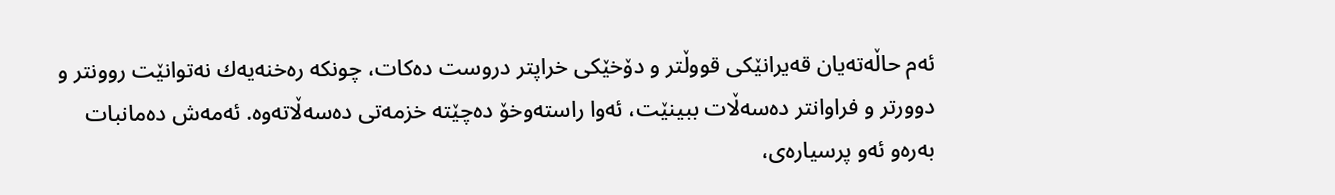ئه‌م حاڵه‌ته‌یان قه‌یرانێكی قووڵتر و دۆخێكی خراپتر دروست ده‌كات، چونكه‌ ره‌خنه‌یه‌ك نه‌توانێت روونتر و دوورتر و فراوانتر ده‌سه‌ڵات ببینێت، ئه‌وا راسته‌وخۆ ده‌چێته‌ خزمه‌تی ده‌سه‌ڵاته‌وه‌. ئه‌مه‌ش ده‌مانبات به‌ره‌و ئه‌و پرسیاره‌ی،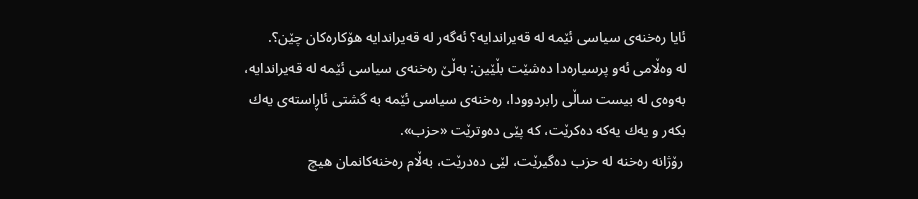ئایا ره‌خنه‌ی سیاسی ئێمه‌ له‌ قه‌یراندایه‌؟ ئه‌گه‌ر له‌ قه‌یراندایه‌ هۆكاره‌كان چێن؟.
له‌ وه‌ڵامی ئه‌و پرسیاره‌دا ده‌شێت بڵێین: به‌ڵێ ره‌خنه‌ی سیاسی ئێمه‌ له‌ قه‌یراندایه‌، به‌وه‌ی له‌ بیست ساڵی رابردوودا، ره‌خنه‌ی سیاسی ئێمه‌ به‌ گشتی ئاڕاسته‌ی یه‌ك بكه‌ر و یه‌ك یه‌كه‌ ده‌كرێت، كه‌ پێی ده‌وترێت «حزب».
 رۆژانه‌ ره‌خنه‌ له‌ حزب ده‌گیرێت، لێی ده‌درێت، به‌ڵام ره‌خنه‌كانمان هیچ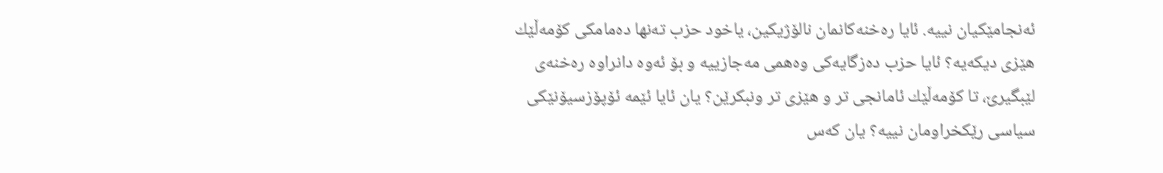ئه‌نجامێكیان نییه‌. ئایا ره‌خنه‌كانمان نالۆژیكین، یاخود حزب ته‌نها ده‌مامكی كۆمه‌ڵێك هێزی دیكه‌یه‌؟ ئایا حزب ده‌زگایه‌كی وه‌همی مه‌جازییه‌ و بۆ ئه‌وه‌ دانراوه‌ ره‌خنه‌ی لێبگیرێ، تا كۆمه‌ڵێك ئامانجی تر و هێزی تر ونبكرێن؟ یان ئایا ئێمه‌ ئۆپۆزسیۆنێكی سیاسی رێكخراومان نییه‌؟ یان كه‌س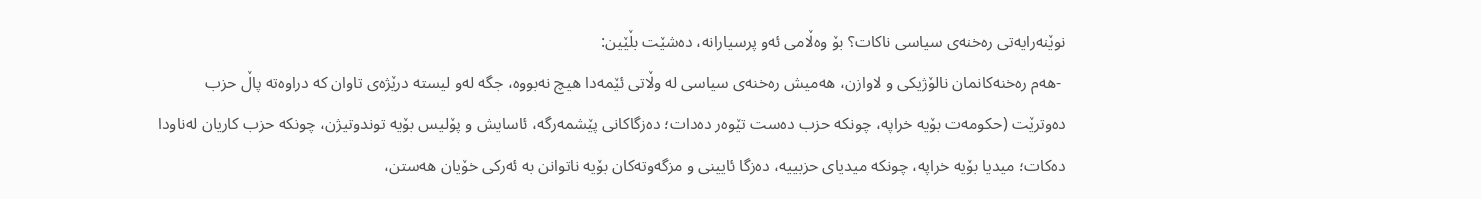نوێنه‌رایه‌تی ره‌خنه‌ی سیاسی ناكات؟ بۆ وه‌ڵامی ئه‌و پرسیارانه‌، ده‌شێت بڵێین:
 -هه‌م ره‌خنه‌كانمان نالۆژیكی و لاوازن، هه‌میش ره‌خنه‌ی سیاسی له‌ وڵاتی ئێمه‌دا هیچ نه‌بووه‌، جگه‌ له‌و لیسته‌ درێژه‌ی تاوان كه‌ دراوه‌ته‌ پاڵ حزب دەوترێت (حكومه‌ت بۆیه‌ خراپه‌، چونكه‌ حزب ده‌ست تێوه‌ر ده‌دات؛ ده‌زگاكانی پێشمه‌رگه‌، ئاسایش و پۆلیس بۆیه‌ توندوتیژن، چونكه‌ حزب كاریان له‌ناودا ده‌كات؛ میدیا بۆیه‌ خراپه‌، چونكه‌ میدیای حزبییه، ده‌زگا ئایینی و مزگه‌وته‌كان بۆیه‌ ناتوانن به‌ ئه‌ركی خۆیان هه‌ستن،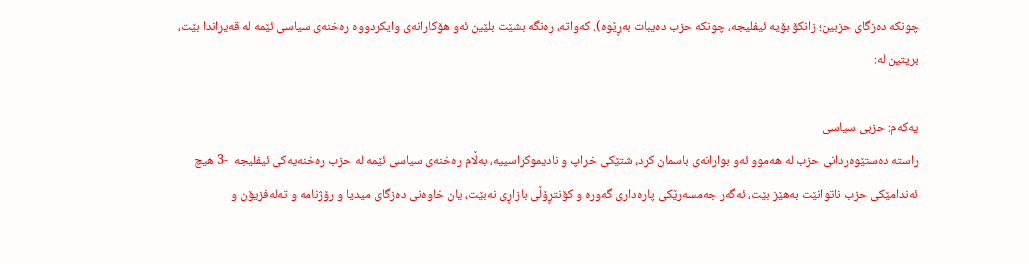چونكه‌ ده‌زگای حزبین؛ زانكۆ بۆیه‌ ئیفلیجه‌، چونكه‌ حزب ده‌یبات به‌ڕێوه‌). كه‌واته‌، ره‌نگه‌ بشێت بلێین ئه‌و هۆكارانه‌ی وایكردووه‌ ره‌خنه‌ی سیاسی ئێمه‌ له‌ قه‌یراندا بێت، بریتین له‌:

یه‌كه‌م: حزبی سیاسی
راسته‌ ده‌ستێوه‌ردانی حزب له‌ هه‌موو ئه‌و بوارانه‌ی باسمان كرد، شتێكی خراپ و نادیموكراسییه‌، به‌ڵام ره‌خنه‌ی سیاسی ئێمه‌ له‌ حزب ره‌خنه‌یه‌كی ئیفلیجه  -3 هیچ ئه‌ندامێكی حزب ناتوانێت به‌هێز بێت، ئه‌گه‌ر جه‌مسه‌رێكی پاره‌داری گه‌وره‌ و كۆنتڕۆڵی بازاڕی نه‌بێت، یان خاوه‌نی ده‌زگای میدیا و رۆژنامه‌ و ته‌له‌فزیۆن و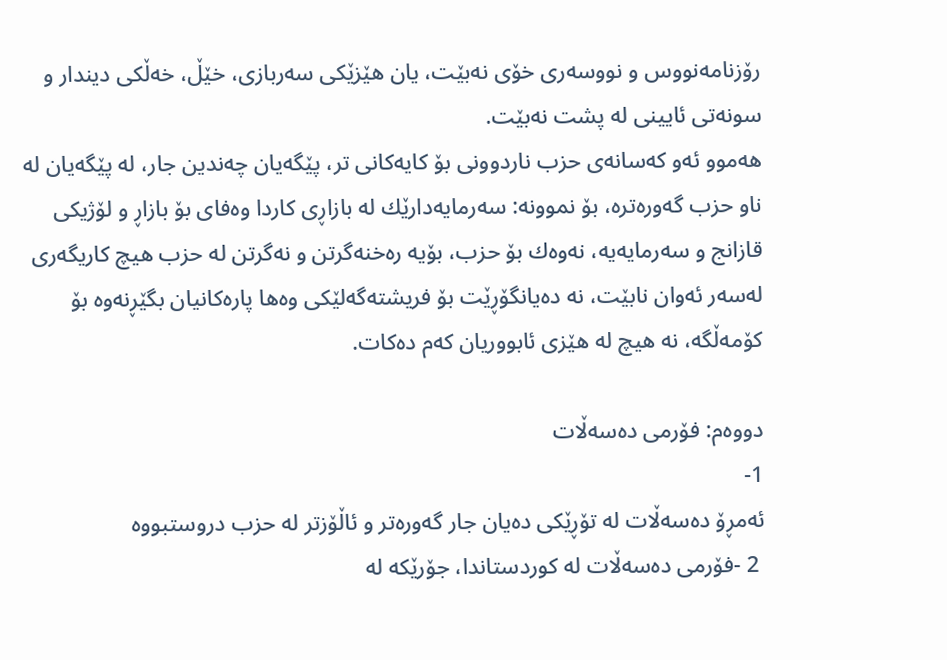رۆزنامه‌نووس و نووسه‌ری خۆی نه‌بێت، یان هێزێكی سه‌ربازی، خێڵ، خه‌ڵكی دیندار و سونه‌تی ئایینی له‌ پشت نه‌بێت.
هه‌موو ئه‌و كه‌سانه‌ی حزب ناردوونی بۆ كایه‌كانی تر، پێگه‌یان چه‌ندین جار، له‌ پێگه‌یان له‌ ناو حزب گه‌وره‌تره‌، بۆ نموونه‌: سه‌رمایه‌دارێك له‌ بازاڕی كاردا وه‌فای بۆ بازاڕ و لۆژیكی قازانج و سه‌رمایه‌یه‌، نه‌وه‌ك بۆ حزب، بۆیه‌ ره‌خنه‌گرتن و نه‌گرتن له‌ حزب هیچ كاریگه‌ری له‌سه‌ر ئه‌وان نابێت، نه‌ ده‌یانگۆڕێت بۆ فریشته‌گه‌لێكی وه‌ها پاره‌كانیان بگێڕنه‌وه‌ بۆ كۆمه‌ڵگه‌، نه‌ هیچ له‌ هێزی ئابووریان كه‌م ده‌كات.

دووه‌م: فۆرمی ده‌سه‌ڵات
1-
ئه‌مڕۆ ده‌سه‌ڵات له‌ تۆڕێكی ده‌یان جار گه‌وره‌تر و ئاڵۆزتر له‌ حزب دروستبووه‌
 2 -فۆرمی ده‌سه‌ڵات له‌ كوردستاندا، جۆرێكه‌ له‌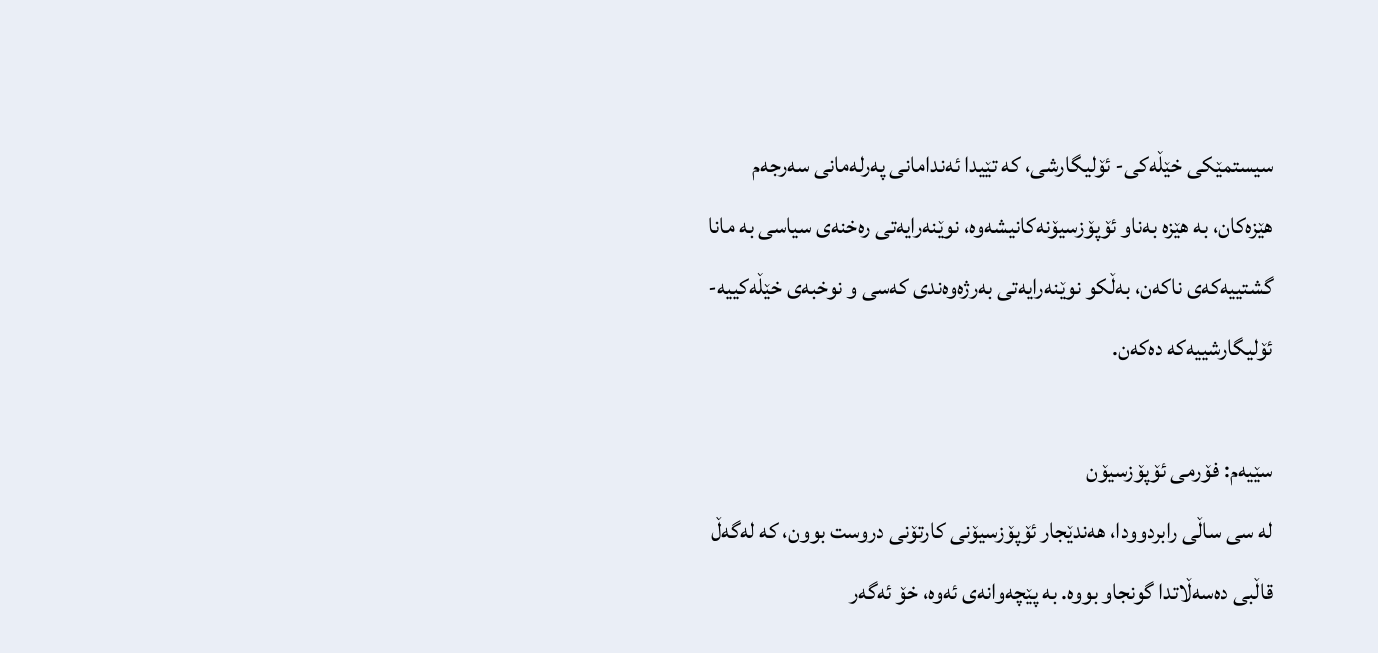سیستمێكی خێڵه‌كی- ئۆلیگارشی، كه‌ تێیدا ئه‌ندامانی په‌رله‌مانی سه‌رجه‌م هێزه‌كان، به‌ هێزه‌ به‌ناو ئۆپۆزسیۆنه‌كانیشه‌وه‌، نوێنه‌رایه‌تی ره‌خنه‌ی سیاسی به‌ مانا گشتییه‌كه‌ی ناكه‌ن، به‌ڵكو نوێنه‌رایه‌تی به‌رژه‌وه‌ندی كه‌سی و نوخبه‌ی خێڵه‌كییه‌- ئۆلیگارشییه‌كه‌ ده‌كه‌ن.

سێیه‌م: فۆرمی ئۆپۆزسیۆن
له‌ سی ساڵی رابردوودا، هه‌ندێجار ئۆپۆزسیۆنی كارتۆنی دروست بوون، كه‌ له‌گه‌ڵ قاڵبی ده‌سه‌ڵاتدا گونجاو بووه‌. به‌ پێچه‌وانه‌ی ئه‌وه‌، خۆ ئه‌گه‌ر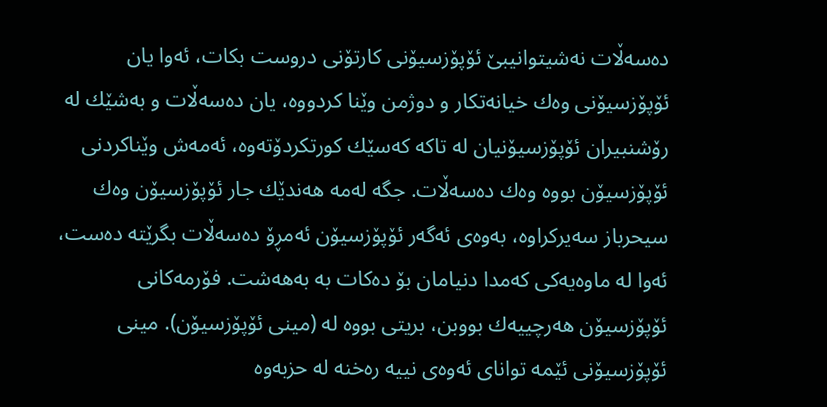ده‌سه‌ڵات نه‌شیتوانیبێ ئۆپۆزسیۆنی كارتۆنی دروست بكات، ئه‌وا یان ئۆپۆزسیۆنی وه‌ك خیانه‌تكار و دوژمن وێنا كردووه‌، یان ده‌سه‌ڵات و به‌شێك له‌ رۆشنبیران ئۆپۆزسیۆنیان له‌ تاكه‌ كه‌سێك كورتكردۆته‌وه‌، ئه‌مه‌ش وێناكردنی ئۆپۆزسیۆن بووه‌ وه‌ك ده‌سه‌ڵات. جگه‌ له‌مه‌ هه‌ندێك جار ئۆپۆزسیۆن وه‌ك سیحرباز سه‌یركراوه‌، به‌وه‌ی ئه‌گه‌ر ئۆپۆزسیۆن ئه‌مڕۆ ده‌سه‌ڵات بگرێته‌ ده‌ست، ئه‌وا له‌ ماوه‌یه‌كی كه‌مدا دنیامان بۆ ده‌كات به‌ به‌هه‌شت. فۆرمه‌كانی ئۆپۆزسیۆن هه‌رچییه‌ك بووبن، بریتی بووه‌ له‌ (مینی ئۆپۆزسیۆن). مینی ئۆپۆزسیۆنی ئێمه‌ توانای ئه‌وه‌ی نییه‌ ره‌خنه‌ له‌ حزبه‌وه‌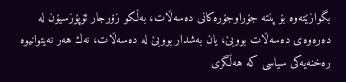بگوازێته‌وه‌ بۆ پنته‌ جۆراوجۆره‌كانی ده‌سه‌ڵات، به‌ڵكو زۆرجار ئۆپۆزسیۆن له‌ ده‌ره‌وه‌ی ده‌سه‌ڵات بووبێ، یان به‌شدار بووبێ له‌ ده‌سه‌ڵات، نه‌ك هه‌ر نه‌یتوانیوه‌ ره‌خنه‌یه‌كی سیاسی كه‌ هه‌ڵگری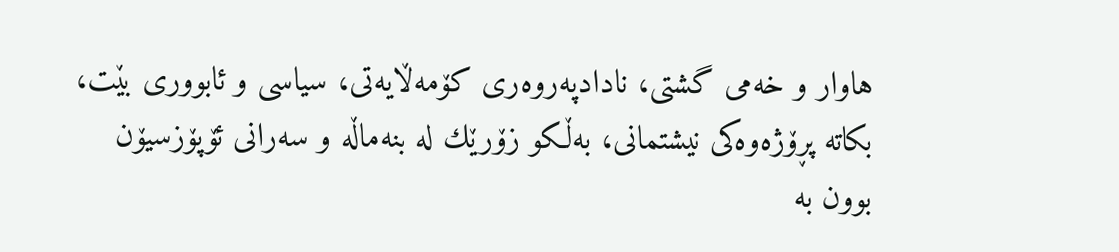هاوار و خه‌می گشتی، نادادپه‌روه‌ری كۆمه‌ڵایه‌تی، سیاسی و ئابووری بێت، بكاته‌ پڕۆژه‌وه‌كی نیشتمانی، به‌ڵكو زۆرێك له‌ بنه‌ماڵه‌ و سه‌رانی ئۆپۆزسیۆن بوون به‌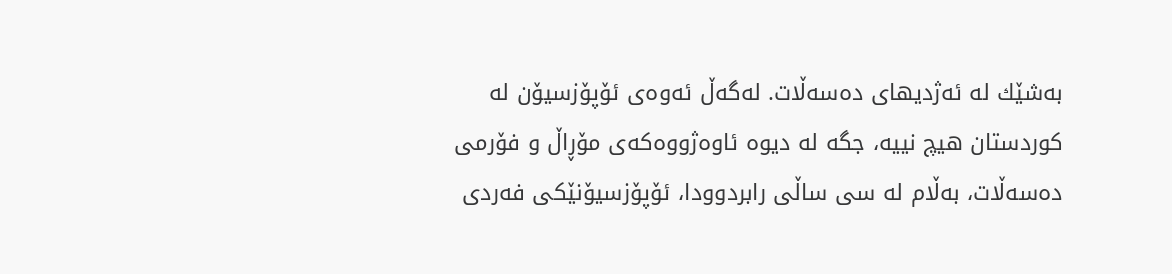به‌شێك له‌ ئه‌ژدیهای ده‌سه‌ڵات. له‌گه‌ڵ ئه‌وه‌ی ئۆپۆزسیۆن له‌ كوردستان هیچ نییه‌، جگه‌ له‌ دیوه‌ ئاوه‌ژووه‌كه‌ی مۆڕاڵ و فۆرمی ده‌سه‌ڵات، به‌ڵام له‌ سی ساڵی رابردوودا، ئۆپۆزسیۆنێكی فه‌ردی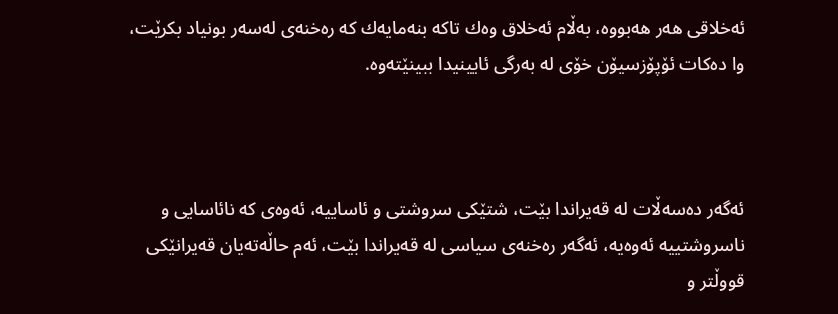ئه‌خلاقی هه‌ر هه‌بووه‌، به‌ڵام ئه‌خلاق وه‌ك تاكه‌ بنه‌مایه‌ك كه‌ ره‌خنه‌ی له‌سه‌ر بونیاد بكرێت، وا ده‌كات ئۆپۆزسیۆن خۆی له‌ به‌رگی ئایینیدا ببینێته‌وه‌.



ئه‌گه‌ر ده‌سه‌ڵات له‌ قه‌یراندا بێت، شتێكی سروشتی و ئاساییه‌، ئه‌وه‌ی كه‌ نائاسایی و ناسروشتییه‌ ئه‌وه‌یه‌، ئه‌گه‌ر ره‌خنه‌ی سیاسی له‌ قه‌یراندا بێت، ئه‌م حاڵه‌ته‌یان قه‌یرانێكی قووڵتر و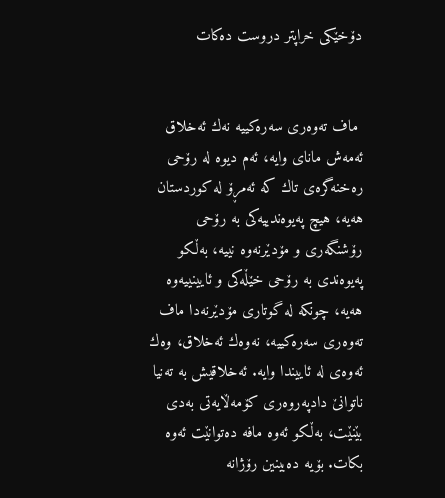دۆخێكی خراپتر دروست ده‌كات


 ماف ته‌وه‌ری سه‌ره‌كییه‌ نه‌ك ئه‌خلاق
ئه‌مەش مانای وایه‌، ئه‌م دیوه‌ له‌ رۆحی ره‌خنه‌گره‌ی تاك كه‌ ئه‌مڕۆ له‌ كوردستان هه‌یه‌، هیچ په‌یوه‌ندییه‌كی به‌ رۆحی رۆشنگه‌ری و مۆدێرنه‌وه‌ نییه‌، به‌ڵكو په‌یوه‌ندی به‌ رۆحی خێڵه‌كی و ئایینییه‌وه‌ هه‌یه‌، چونكه‌ له‌ گوتاری مۆدێرنه‌دا ماف ته‌وه‌ری سه‌ره‌كییه‌، نه‌وه‌ك ئه‌خلاق، وه‌ك ئه‌وه‌ی له‌ ئاییندا وایه‌. ئه‌خلاقیش به‌ ته‌نیا ناتوانێ دادپه‌روه‌ری كۆمه‌ڵایه‌تی به‌دی بێنێت، به‌ڵكو ئه‌وه‌ مافه‌ ده‌توانێت ئه‌وه‌ بكات. بۆیه‌ ده‌بینین رۆژانه‌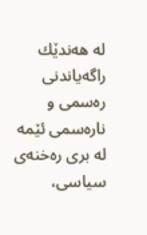له‌ هه‌ندێك راگه‌یاندنی ره‌سمی و ناره‌سمی ئێمه‌ له‌ بری ره‌خنه‌ی سیاسی،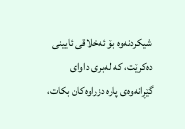شیكردنه‌وه‌ بۆ ئه‌خلاقی ئایینی ده‌كرێت، كه‌ له‌بری داوای گێڕانه‌وه‌ی پاره‌ دزراوه‌كان بكات،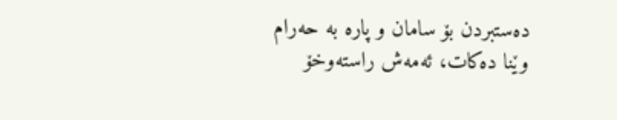ده‌ستبردن بۆ سامان و پاره‌ به‌ حه‌رام وێنا ده‌كات، ئه‌مه‌ش راسته‌وخۆ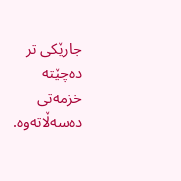جارێكی تر ده‌چێته‌ خزمه‌تی ده‌سه‌ڵاته‌وه‌.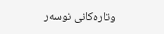وتارەکانی نوسەر